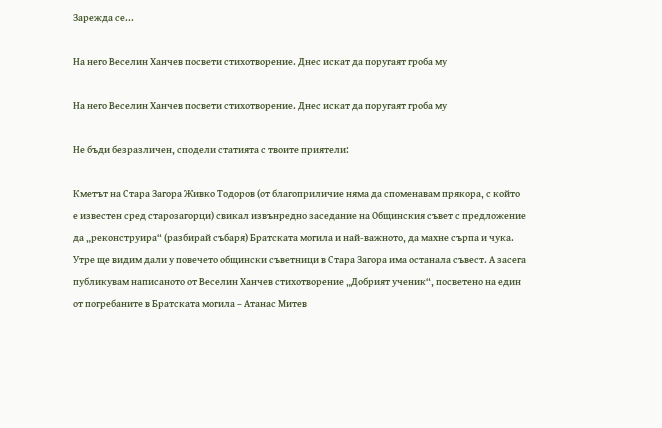Зарежда се...

На него Веселин Ханчев посвети стихотворение. Днес искат да поругаят гроба му

На него Веселин Ханчев посвети стихотворение. Днес искат да поругаят гроба му

Не бъди безразличен, сподели статията с твоите приятели:

Кметът на Стара Загора Живко Тодоров (от благоприличие няма да споменавам прякора, с който е известен сред старозагорци) свикал извънредно заседание на Общинския съвет с предложение да „реконструира“ (разбирай събаря) Братската могила и най-важното, да махне сърпа и чука. Утре ще видим дали у повечето общински съветници в Стара Загора има останала съвест. А засега публикувам написаното от Веселин Ханчев стихотворение „Добрият ученик“, посветено на един от погребаните в Братската могила – Атанас Митев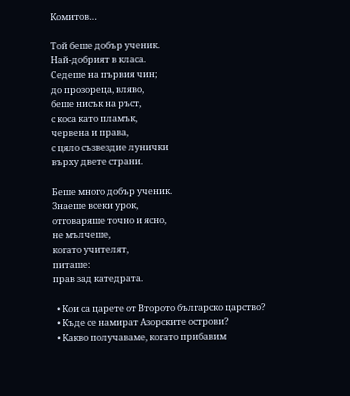Комитов…

Той беше добър ученик.
Най-добрият в класа.
Седеше на първия чин;
до прозореца, вляво,
беше нисък на ръст,
с коса като пламък,
червена и права,
с цяло съзвездие лунички
върху двете страни.

Беше много добър ученик.
Знаеше всеки урок,
отговаряше точно и ясно,
не мълчеше,
когато учителят,
питаше:
прав зад катедрата.

  • Кои са царете от Второто българско царство?
  • Къде се намират Азорските острови?
  • Какво получаваме, когато прибавим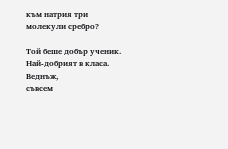към натрия три молекули сребро?

Той беше добър ученик.
Най-добрият в класа.
Веднъж,
съвсем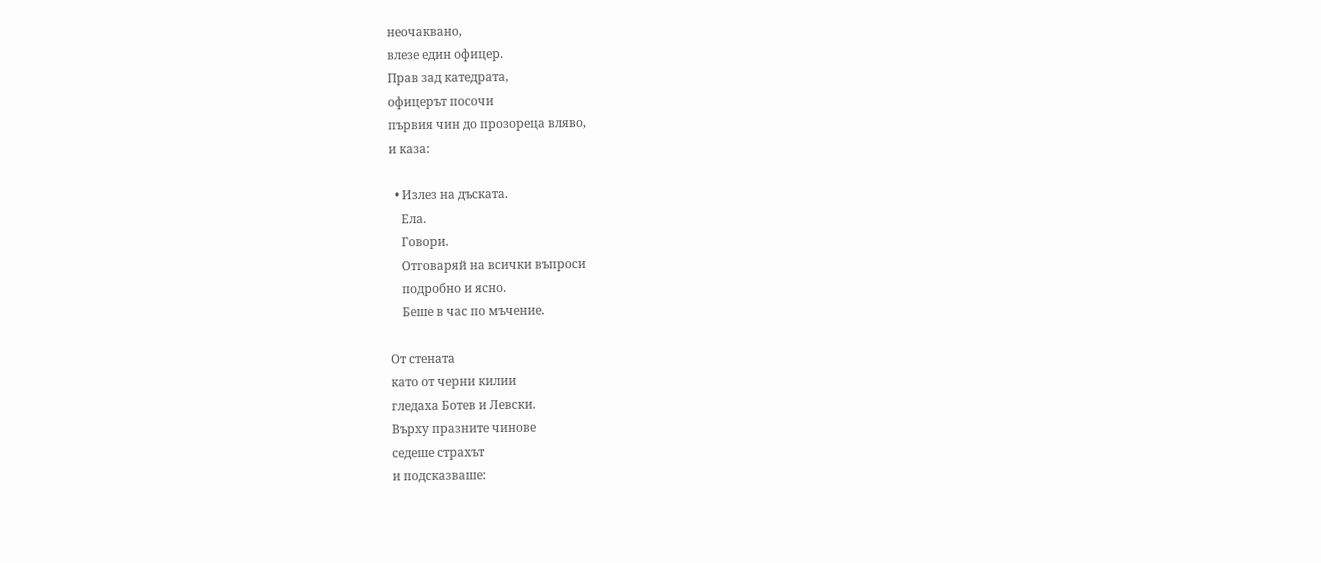неочаквано,
влезе един офицер.
Прав зад катедрата,
офицерът посочи
първия чин до прозореца вляво,
и каза:

  • Излез на дъската.
    Ела.
    Говори.
    Отговаряй на всички въпроси
    подробно и ясно.
    Беше в час по мъчение.

От стената
като от черни килии
гледаха Ботев и Левски.
Върху празните чинове
седеше страхът
и подсказваше: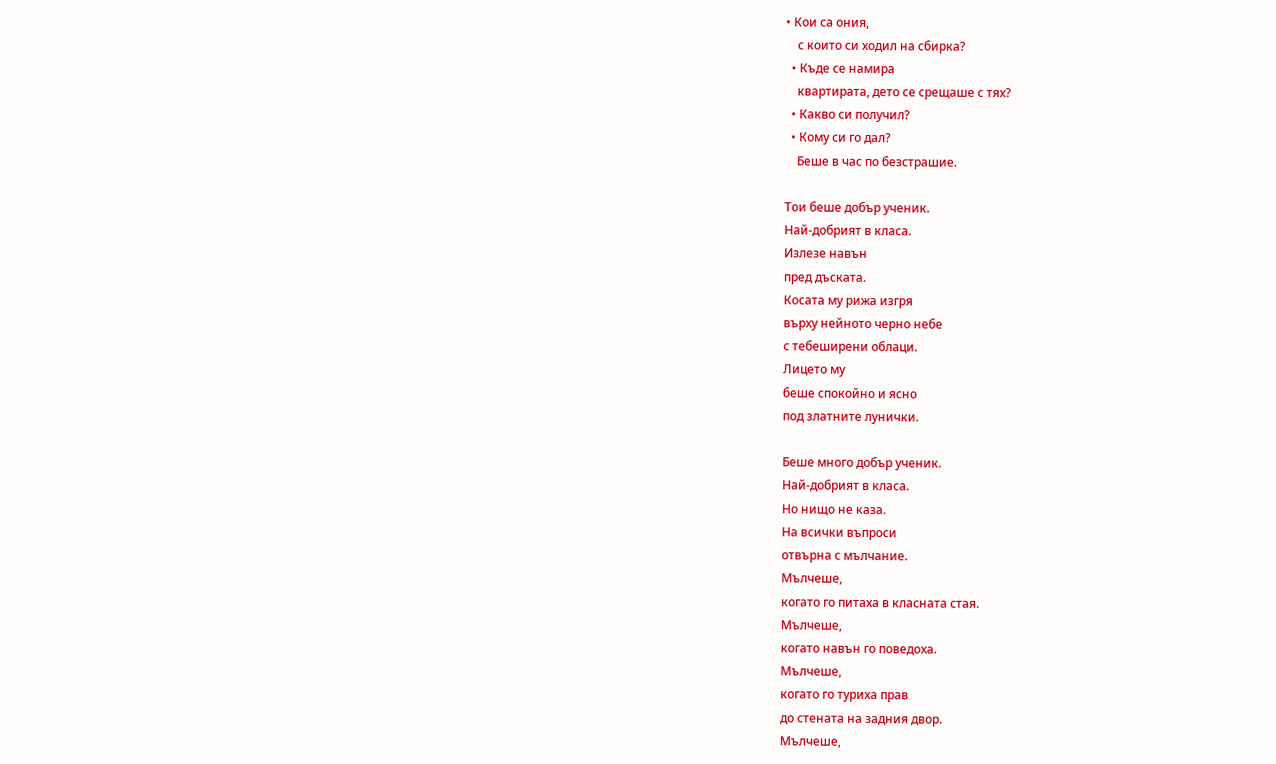• Кои са ония,
    с които си ходил на сбирка?
  • Къде се намира
    квартирата, дето се срещаше с тях?
  • Какво си получил?
  • Кому си го дал?
    Беше в час по безстрашие.

Тои беше добър ученик.
Най-добрият в класа.
Излезе навън
пред дъската.
Косата му рижа изгря
върху нейното черно небе
с тебеширени облаци.
Лицето му
беше спокойно и ясно
под златните лунички.

Беше много добър ученик.
Най-добрият в класа.
Но нищо не каза.
На всички въпроси
отвърна с мълчание.
Мълчеше,
когато го питаха в класната стая.
Мълчеше,
когато навън го поведоха.
Мълчеше,
когато го туриха прав
до стената на задния двор.
Мълчеше,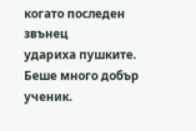когато последен звънец
удариха пушките.
Беше много добър ученик.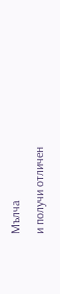Мълча
и получи отличен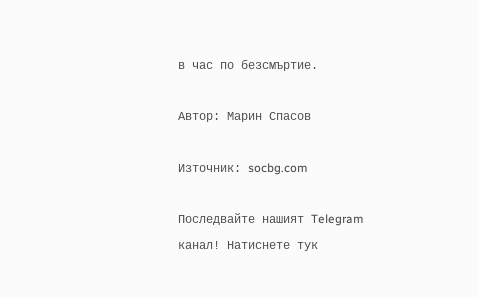в час по безсмъртие.

Автор: Марин Спасов

Източник: socbg.com

Последвайте нашият Telegram канал! Натиснете тук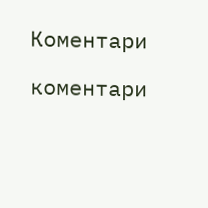Коментари

коментари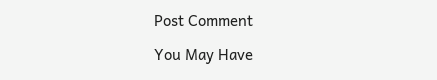Post Comment

You May Have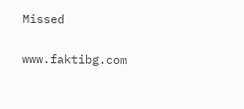Missed

www.faktibg.com